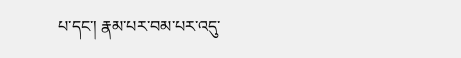པ་དང་། རྣམ་པར་བམ་པར་འདུ་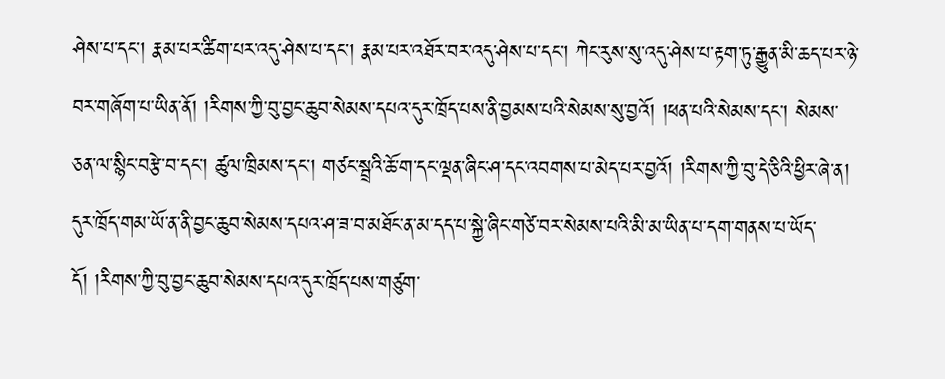ཤེས་པ་དང་། རྣམ་པར་ཚིག་པར་འདུ་ཤེས་པ་དང་། རྣམ་པར་འཐོར་བར་འདུ་ཤེས་པ་དང་། ཀེང་རུས་སུ་འདུ་ཤེས་པ་རྟག་ཏུ་རྒྱུན་མི་ཆད་པར་ཉེ་བར་གཞོག་པ་ཡིན་ནོ། །རིགས་ཀྱི་བུ་བྱང་ཆུབ་སེམས་དཔའ་དུར་ཁྲོད་པས་ནི་བྱམས་པའི་སེམས་སུ་བྱའོ། །ཕན་པའི་སེམས་དང་། སེམས་ཅན་ལ་སྙིང་བརྩེ་བ་དང་། ཚུལ་ཁྲིམས་དང་། གཙང་སྦྲའི་ཆོ་ག་དང་ལྡན་ཞིང་ཤ་དང་འབགས་པ་མེད་པར་བྱའོ། །རིགས་ཀྱི་བུ་དེ་ཅིའི་ཕྱིར་ཞེ་ན། དུར་ཁྲོད་གམ་ཡོ་ན་ནི་བྱང་ཆུབ་སེམས་དཔའ་ཤ་ཟ་བ་མཐོང་ན་མ་དད་པ་སྐྱེ་ཞིང་གཙེ་བར་སེམས་པའི་མི་མ་ཡིན་པ་དག་གནས་པ་ཡོད་དོ། །རིགས་ཀྱི་བུ་བྱང་ཆུབ་སེམས་དཔའ་དུར་ཁྲོད་པས་གཙུག་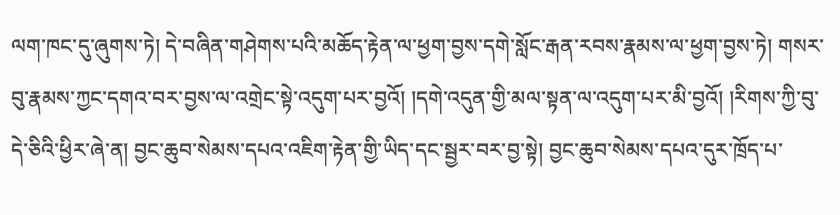ལག་ཁང་དུ་ཞུགས་ཏེ། དེ་བཞིན་གཤེགས་པའི་མཆོད་རྟེན་ལ་ཕྱག་བྱས་དགེ་སློང་རྒན་རབས་རྣམས་ལ་ཕྱག་བྱས་ཏེ། གསར་བུ་རྣམས་ཀྱང་དགའ་བར་བྱས་ལ་འགྲེང་སྟེ་འདུག་པར་བྱའོ། །དགེ་འདུན་གྱི་མལ་སྟན་ལ་འདུག་པར་མི་བྱའོ། །རིགས་ཀྱི་བུ་དེ་ཅིའི་ཕྱིར་ཞེ་ན། བྱང་ཆུབ་སེམས་དཔའ་འཇིག་རྟེན་གྱི་ཡིད་དང་སྦྱར་བར་བྱ་སྟེ། བྱང་ཆུབ་སེམས་དཔའ་དུར་ཁྲོད་པ་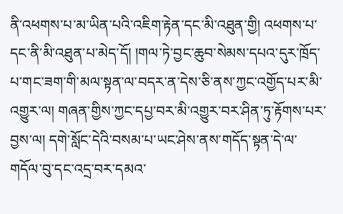ནི་འཕགས་པ་མ་ཡིན་པའི་འཇིག་རྟེན་དང་མི་འཐུན་གྱི། འཕགས་པ་དང་ནི་མི་འཐུན་པ་མེད་དོ། །གལ་ཏེ་བྱང་ཆུབ་སེམས་དཔའ་དུར་ཁྲོད་པ་གང་ཟག་གི་མལ་སྟན་ལ་བདར་ན་དེས་ཅི་ནས་ཀྱང་འགྱོད་པར་མི་འགྱུར་ལ། གཞན་གྱིས་ཀྱང་དཔྱ་བར་མི་འགྱུར་བར་ཤིན་ཏུ་རྟོགས་པར་བྱས་ལ། དགེ་སློང་དེའི་བསམ་པ་ཡང་ཤེས་ནས་གདོད་སྟན་དེ་ལ་གདོལ་བུ་དང་འདྲ་བར་དམའ་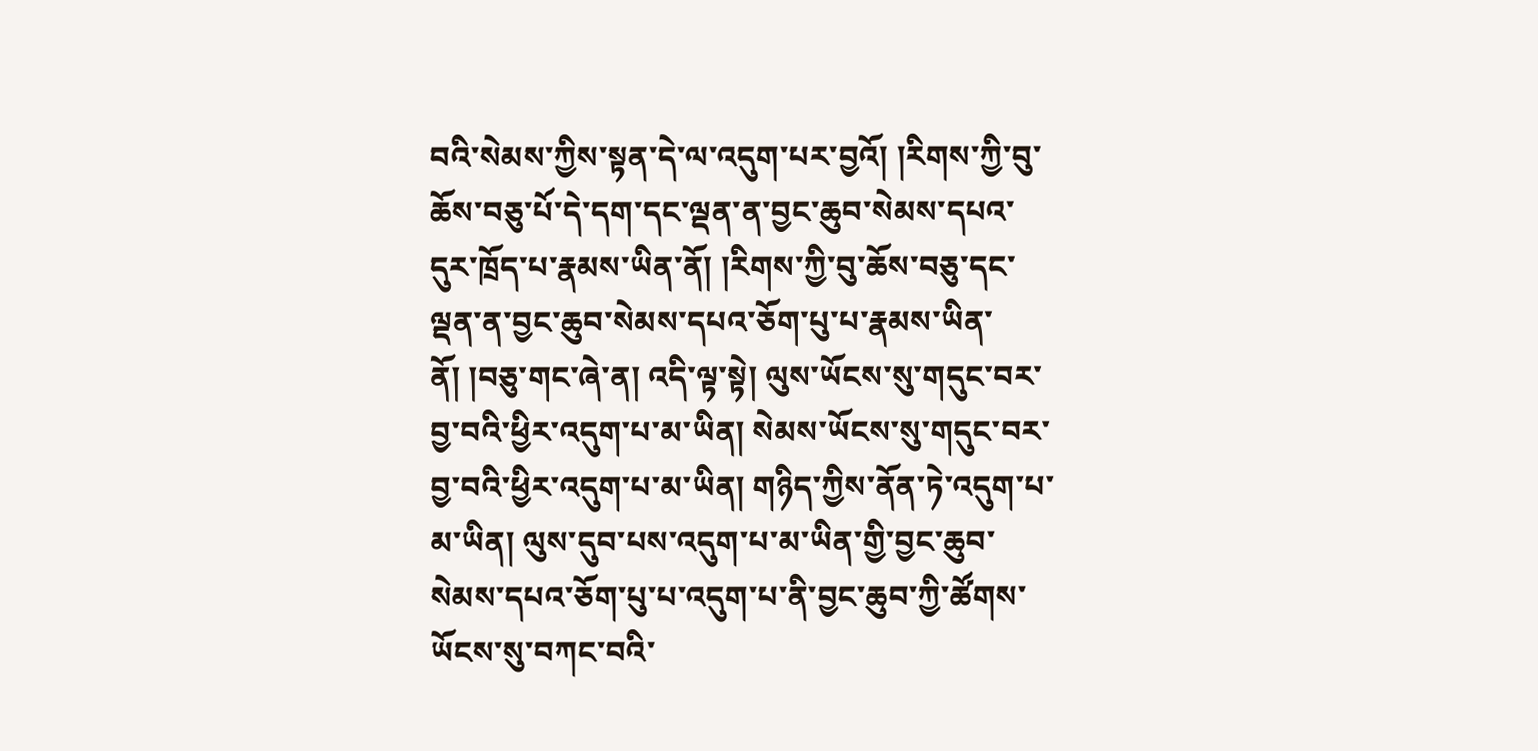བའི་སེམས་ཀྱིས་སྟན་དེ་ལ་འདུག་པར་བྱའོ། །རིགས་ཀྱི་བུ་ཆོས་བཅུ་པོ་དེ་དག་དང་ལྡན་ན་བྱང་ཆུབ་སེམས་དཔའ་དུར་ཁྲོད་པ་རྣམས་ཡིན་ནོ། །རིགས་ཀྱི་བུ་ཆོས་བཅུ་དང་ལྡན་ན་བྱང་ཆུབ་སེམས་དཔའ་ཅོག་པུ་པ་རྣམས་ཡིན་ནོ། །བཅུ་གང་ཞེ་ན། འདི་ལྟ་སྟེ། ལུས་ཡོངས་སུ་གདུང་བར་བྱ་བའི་ཕྱིར་འདུག་པ་མ་ཡིན། སེམས་ཡོངས་སུ་གདུང་བར་བྱ་བའི་ཕྱིར་འདུག་པ་མ་ཡིན། གཉིད་ཀྱིས་ནོན་ཏེ་འདུག་པ་མ་ཡིན། ལུས་དུབ་པས་འདུག་པ་མ་ཡིན་གྱི་བྱང་ཆུབ་སེམས་དཔའ་ཅོག་པུ་པ་འདུག་པ་ནི་བྱང་ཆུབ་ཀྱི་ཚོགས་ཡོངས་སུ་བཀང་བའི་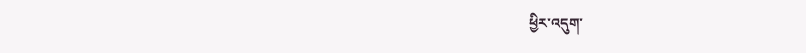ཕྱིར་འདུག་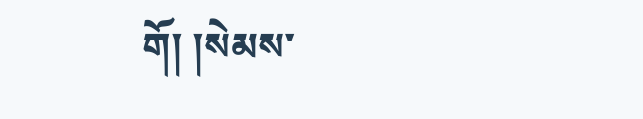གོ། །སེམས་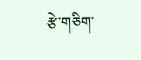རྩེ་གཅིག་